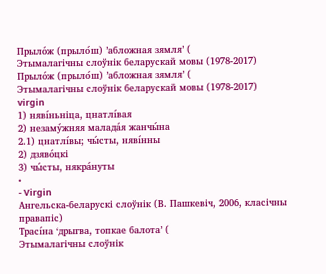Прыло́ж (прыло́ш) ’абложная зямля’ (
Этымалагічны слоўнік беларускай мовы (1978-2017)
Прыло́ж (прыло́ш) ’абложная зямля’ (
Этымалагічны слоўнік беларускай мовы (1978-2017)
virgin
1) няві́ньніца, цнатлі́вая
2) незаму́жняя малада́я жанчы́на
2.1) цнатлі́вы; чы́сты, няві́нны
2) дзяво́цкі
3) чы́сты, някра́нуты
•
- Virgin
Ангельска-беларускі слоўнік (В. Пашкевіч, 2006, класічны правапіс)
Трасі́на ‘дрыгва, топкае балота’ (
Этымалагічны слоўнік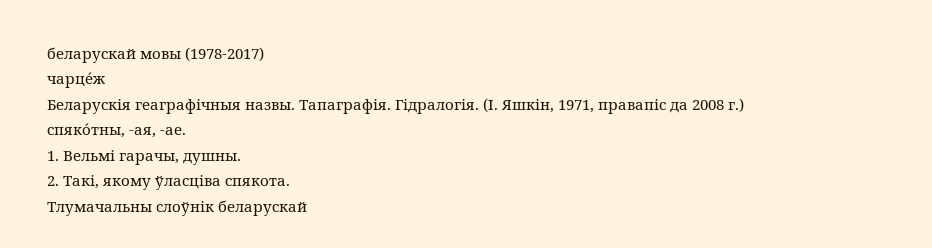беларускай мовы (1978-2017)
чарце́ж
Беларускія геаграфічныя назвы. Тапаграфія. Гідралогія. (І. Яшкін, 1971, правапіс да 2008 г.)
спяко́тны, ‑ая, ‑ае.
1. Вельмі гарачы, душны.
2. Такі, якому ўласціва спякота.
Тлумачальны слоўнік беларускай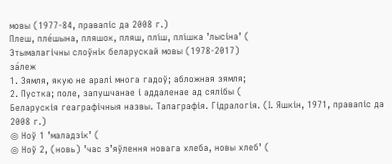мовы (1977-84, правапіс да 2008 г.)
Плеш, пле́шына, пляшок, пляш, плі́ш, плі́шка ’лысіна’ (
Этымалагічны слоўнік беларускай мовы (1978-2017)
за́леж
1. Зямля, якую не аралі многа гадоў; абложная зямля;
2. Пустка; поле, запушчанае і аддаленае ад сялібы (
Беларускія геаграфічныя назвы. Тапаграфія. Гідралогія. (І. Яшкін, 1971, правапіс да 2008 г.)
◎ Ноў 1 ’маладзік’ (
◎ Ноў 2, (новь) ’час з’яўлення новага хлеба, новы хлеб’ (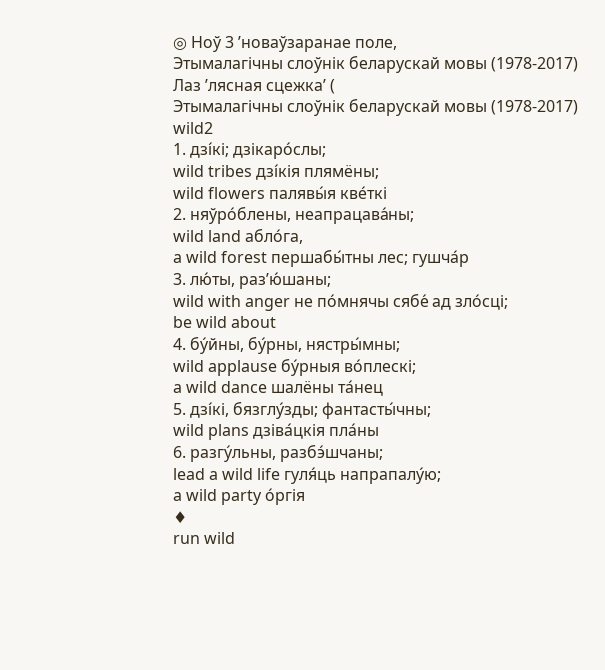◎ Ноў 3 ’новаўзаранае поле,
Этымалагічны слоўнік беларускай мовы (1978-2017)
Лаз ’лясная сцежка’ (
Этымалагічны слоўнік беларускай мовы (1978-2017)
wild2
1. дзі́кі; дзікаро́слы;
wild tribes дзі́кія плямёны;
wild flowers палявы́я кве́ткі
2. няўро́блены, неапрацава́ны;
wild land абло́га,
a wild forest першабы́тны лес; гушча́р
3. лю́ты, раз’ю́шаны;
wild with anger не по́мнячы сябе́ ад зло́сці;
be wild about
4. бу́йны, бу́рны, нястры́мны;
wild applause бу́рныя во́плескі;
a wild dance шалёны та́нец
5. дзі́кі, бязглу́зды; фантасты́чны;
wild plans дзіва́цкія пла́ны
6. разгу́льны, разбэ́шчаны;
lead a wild life гуля́ць напрапалу́ю;
a wild party о́ргія
♦
run wild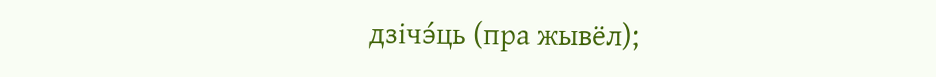дзічэ́ць (пра жывёл);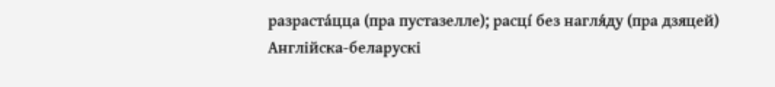разраста́цца (пра пустазелле); расці́ без нагля́ду (пра дзяцей)
Англійска-беларускі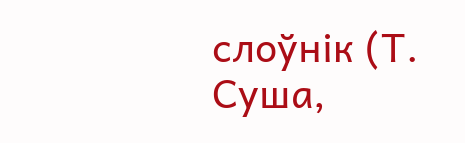слоўнік (Т. Суша,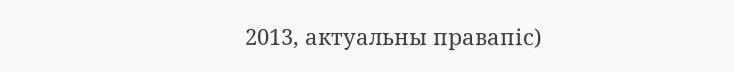2013, актуальны правапіс)